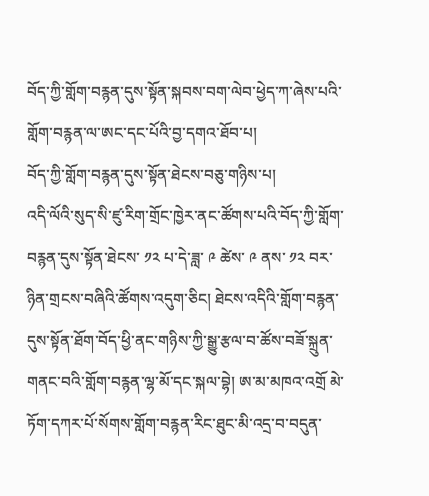བོད་ཀྱི་གློག་བརྙན་དུས་སྟོན་སྐབས་བག་ལེབ་ཕྱེད་ཀ་ཞེས་པའི་གློག་བརྙན་ལ་ཨང་དང་པོའི་བྱ་དགའ་ཐོབ་པ།
བོད་ཀྱི་གློག་བརྙན་དུས་སྟོན་ཐེངས་བཅུ་གཉིས་པ།
འདི་ལོའི་སུད་སི་ཛུ་རིག་གྲོང་ཁྱེར་ནང་ཚོགས་པའི་བོད་ཀྱི་གློག་བརྙན་དུས་སྟོན་ཐེངས་ ༡༢ པ་དེ་ཟླ་ ༩ ཚེས་ ༩ ནས་ ༡༢ བར་ཉིན་གྲངས་བཞིའི་ཚོགས་འདུག་ཅིང། ཐེངས་འདིའི་གློག་བརྙན་དུས་སྟོན་ཐོག་བོད་ཕྱི་ནང་གཉིས་ཀྱི་སྒྱུ་རྩལ་བ་ཚོས་བཟོ་སྐྲུན་གནང་བའི་གློག་བརྙན་ལྷ་མོ་དང་སྐལ་བྷེ། ཨ་མ་མཁའ་འགྲོ མེ་ཏོག་དཀར་པོ་སོགས་གློག་བརྙན་རིང་ཐུང་མི་འདྲ་བ་བདུན་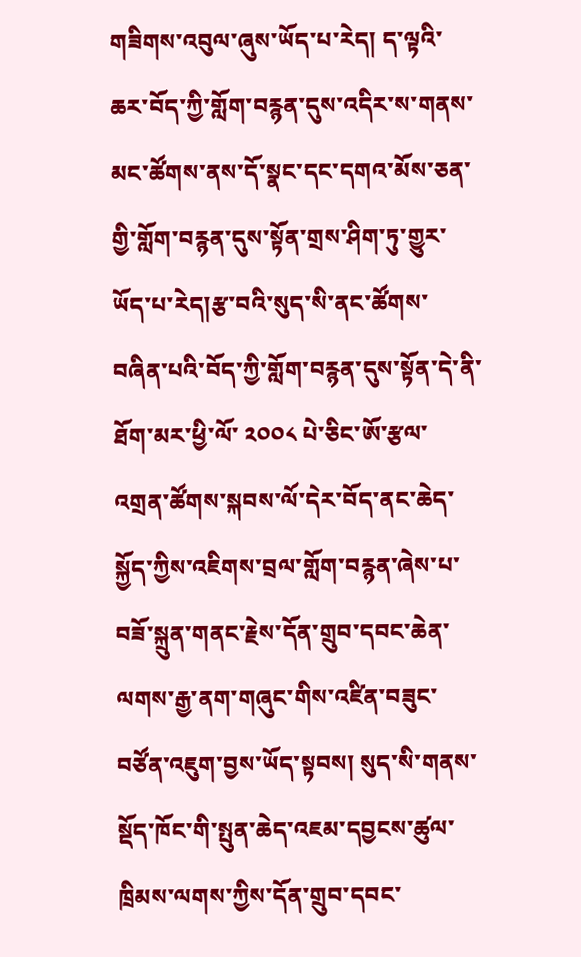གཟིགས་འབུལ་ཞུས་ཡོད་པ་རེད། ད་ལྟའི་ཆར་བོད་ཀྱི་གློག་བརྙན་དུས་འདིར་ས་གནས་མང་ཚོགས་ནས་དོ་སྣང་དང་དགའ་མོས་ཅན་གྱི་གློག་བརྙན་དུས་སྟོན་གྲས་ཤིག་ཏུ་གྱུར་ཡོད་པ་རེད།རྩ་བའི་སུད་སི་ནང་ཚོགས་བཞིན་པའི་བོད་ཀྱི་གློག་བརྙན་དུས་སྟོན་དེ་ནི་ཐོག་མར་ཕྱི་ལོ་ ༢༠༠༨ པེ་ཅིང་ཨོ་རྩལ་འགྲན་ཚོགས་སྐབས་ལོ་དེར་བོད་ནང་ཆེད་སྐྱོད་ཀྱིས་འཇིགས་བྲལ་གློག་བརྙན་ཞེས་པ་བཟོ་སྐྲུན་གནང་རྗེས་དོན་གྲུབ་དབང་ཆེན་ལགས་རྒྱ་ནག་གཞུང་གིས་འཛིན་བཟུང་བཙོན་འཇུག་བྱས་ཡོད་སྟབས། སུད་སི་གནས་སྡོད་ཁོང་གི་སྤུན་ཆེད་འཇམ་དབྱངས་ཚུལ་ཁྲིམས་ལགས་ཀྱིས་དོན་གྲུབ་དབང་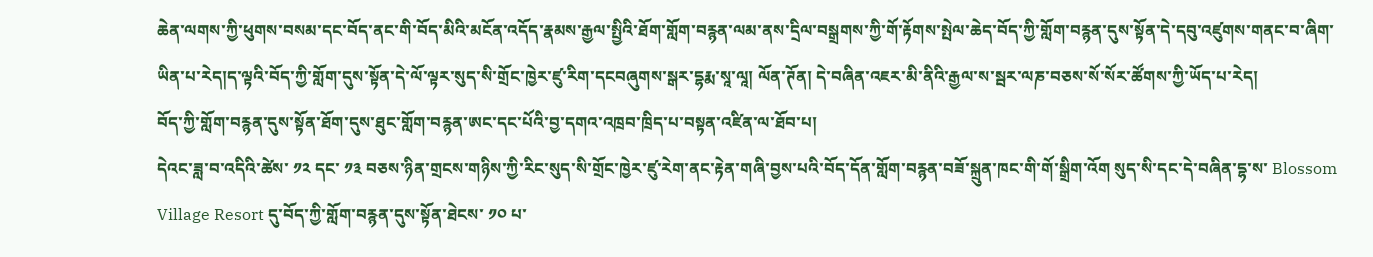ཆེན་ལགས་ཀྱི་ཕུགས་བསམ་དང་བོད་ནང་གི་བོད་མིའི་མངོན་འདོད་རྣམས་རྒྱལ་སྤྱིའི་ཐོག་གློག་བརྙན་ལམ་ནས་དྲིལ་བསྒྲགས་ཀྱི་གོ་རྟོགས་སྤེལ་ཆེད་བོད་ཀྱི་གློག་བརྙན་དུས་སྟོན་དེ་དབུ་འཛུགས་གནང་བ་ཞིག་ཡིན་པ་རེད།ད་ལྟའི་བོད་ཀྱི་གློག་དུས་སྟོན་དེ་ལོ་ལྟར་སུད་སི་གྲོང་ཁྱེར་ཛུ་རིག་དངབཞུགས་སྒར་དྷརྨ་སཱ་ལཱ། ལོན་ཊོན། དེ་བཞིན་འཇར་མི་ནིའི་རྒྱལ་ས་སྦར་ལཎ་བཅས་སོ་སོར་ཚོགས་ཀྱི་ཡོད་པ་རེད།
བོད་ཀྱི་གློག་བརྙན་དུས་སྟོན་ཐོག་དུས་ཐུང་གློག་བརྙན་ཨང་དང་པོའི་བྱ་དགའ་འཁྲབ་ཁྲིད་པ་བསྟན་འཛིན་ལ་ཐོབ་པ།
དེའང་ཟླ་བ་འདིའི་ཚེས་ ༡༢ དང་ ༡༣ བཅས་ཉིན་གྲངས་གཉིས་ཀྱི་རིང་སུད་སི་གྲོང་ཁྱེར་ཛུ་རེག་ནང་རྟེན་གཞི་བྱས་པའི་བོད་དོན་གློག་བརྙན་བཟོ་སྐྲུན་ཁང་གི་གོ་སྒྲིག་འོག སུད་སི་དང་དེ་བཞིན་དྷ་ས་ Blossom Village Resort དུ་བོད་ཀྱི་གློག་བརྙན་དུས་སྟོན་ཐེངས་ ༡༠ པ་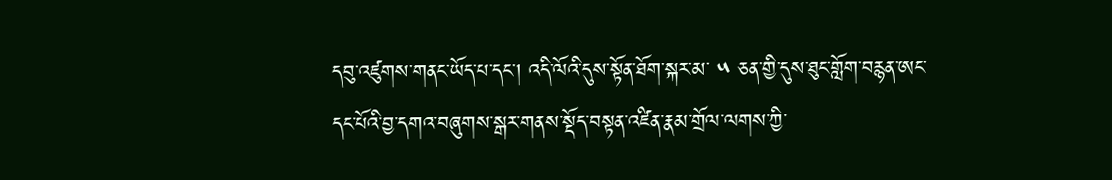དབུ་འཛུགས་གནང་ཡོད་པ་དང་། འདི་ལོའི་དུས་སྟོན་ཐོག་སྐར་མ་ ༥ ཅན་གྱི་དུས་ཐུང་གློག་བརྙན་ཨང་དང་པོའི་བྱ་དགའ་བཞུགས་སྒར་གནས་སྡོད་བསྟན་འཛིན་རྣམ་གྲོལ་ལགས་ཀྱི་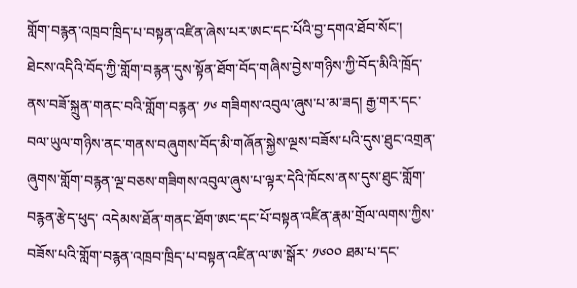གློག་བརྙན་འཁྲབ་ཁྲིད་པ་བསྟན་འཛིན་ཞེས་པར་ཨང་དང་པོའི་བྱ་དགའ་ཐོབ་སོང་།     ཐེངས་འདིའི་བོད་ཀྱི་གློག་བརྙན་དུས་སྟོན་ཐོག་བོད་གཞིས་བྱེས་གཉིས་ཀྱི་བོད་མིའི་ཁྲོད་ནས་བཟོ་སྐྲུན་གནང་བའི་གློག་བརྙན་ ༡༦ གཟིགས་འབུལ་ཞུས་པ་མ་ཟད། རྒྱ་གར་དང་བལ་ཡུལ་གཉིས་ནང་གནས་བཞུགས་བོད་མི་གཞོན་སྐྱེས་ལྔས་བཟོས་པའི་དུས་ཐུང་འགྲན་ཞུགས་གློག་བརྙན་ལྔ་བཅས་གཟིགས་འབུལ་ཞུས་པ་ལྟར་དེའི་ཁོངས་ནས་དུས་ཐུང་གློག་བརྙན་རྩེད་ཕུད་ འདེམས་ཐོན་གནང་ཐོག་ཨང་དང་པོ་བསྟན་འཛིན་རྣམ་གྲོལ་ལགས་ཀྱིས་བཟོས་པའི་གློག་བརྙན་འཁྲབ་ཁྲིད་པ་བསྟན་འཛིན་ལ་ཨ་སྒོར་ ༡༦༠༠ ཐམ་པ་དང་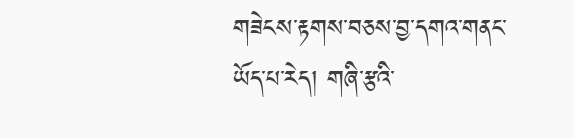གཟེངས་རྟགས་བཅས་བྱ་དགའ་གནང་ཡོད་པ་རེད། གཞི་རྩའི་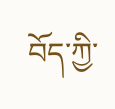བོད་ཀྱི་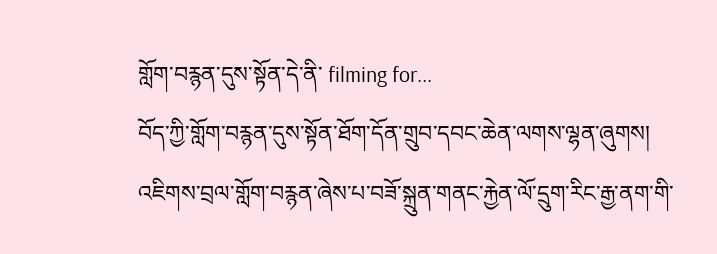གློག་བརྙན་དུས་སྟོན་དེ་ནི་ filming for...
བོད་ཀྱི་གློག་བརྙན་དུས་སྟོན་ཐོག་དོན་གྲུབ་དབང་ཆེན་ལགས་ལྷན་ཞུགས།
འཇིགས་བྲལ་གློག་བརྙན་ཞེས་པ་བཟོ་སྐྲུན་གནང་རྐྱེན་ལོ་དྲུག་རིང་རྒྱ་ནག་གི་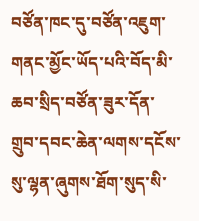བཙོན་ཁང་དུ་བཙོན་འཇུག་གནང་མྱོང་ཡོད་པའི་བོད་མི་ཆབ་སྲིད་བཙོན་ཟུར་དོན་གྲུབ་དབང་ཆེན་ལགས་དངོས་སུ་ལྷན་ཞུགས་ཐོག་སུད་སི་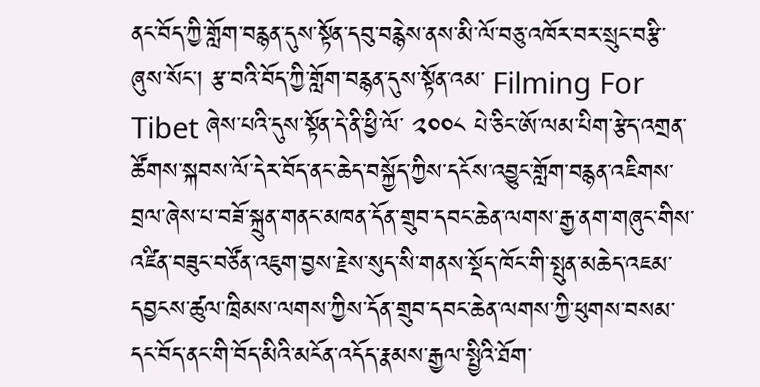ནང་བོད་ཀྱི་གློག་བརྙན་དུས་སྟོན་དབུ་བརྙེས་ནས་མི་ལོ་བཅུ་འཁོར་བར་སྲུང་བརྩི་ཞུས་སོང་། རྩ་བའི་བོད་ཀྱི་གློག་བརྙན་དུས་སྟོན་འམ་ Filming For Tibet ཞེས་པའི་དུས་སྟོན་དེ་ནི་ཕྱི་ལོ་ ༢༠༠༨ པེ་ཅིང་ཨོ་ལམ་པིག་རྩེད་འགྲན་ཚོགས་སྐབས་ལོ་དེར་བོད་ནང་ཆེད་བསྐྱོད་ཀྱིས་དངོས་འབྱུང་གློག་བརྙན་འཇིགས་བྲལ་ཞེས་པ་བཟོ་སྐྲུན་གནང་མཁན་དོན་གྲུབ་དབང་ཆེན་ལགས་རྒྱ་ནག་གཞུང་གིས་འཛིན་བཟུང་བཙོན་འཇུག་བྱས་རྗེས་སུད་སི་གནས་སྡོད་ཁོང་གི་སྤུན་མཆེད་འཇམ་དབྱངས་ཚུལ་ཁྲིམས་ལགས་ཀྱིས་དོན་གྲུབ་དབང་ཆེན་ལགས་ཀྱི་ཕུགས་བསམ་དང་བོད་ནང་གི་བོད་མིའི་མངོན་འདོད་རྣམས་རྒྱལ་སྤྱིའི་ཐོག་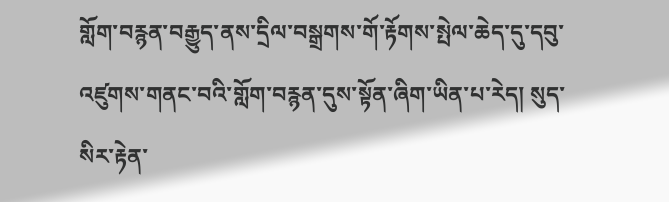གློག་བརྙན་བརྒྱུད་ནས་དྲིལ་བསྒྲགས་གོ་རྟོགས་སྤེལ་ཆེད་དུ་དབུ་འཛུགས་གནང་བའི་གློག་བརྙན་དུས་སྟོན་ཞིག་ཡིན་པ་རེད། སུད་སིར་རྟེན་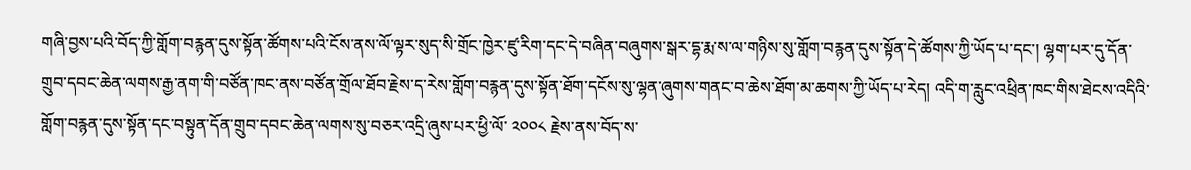གཞི་བྱས་པའི་བོད་ཀྱི་གློག་བརྙན་དུས་སྟོན་ཚོགས་པའི་ངོས་ནས་ལོ་ལྟར་སུད་སི་གྲོང་ཁྱེར་ཛུ་རིག་དང་དེ་བཞིན་བཞུགས་སྒར་དྷ་རྨ་ས་ལ་གཉིས་སུ་གློག་བརྙན་དུས་སྟོན་དེ་ཚོགས་ཀྱི་ཡོད་པ་དང་། ལྷག་པར་དུ་དོན་གྲུབ་དབང་ཆེན་ལགས་རྒྱ་ནག་གི་བཙོན་ཁང་ནས་བཙོན་གྲོལ་ཐོབ་རྗེས་ད་རེས་གློག་བརྙན་དུས་སྟོན་ཐོག་དངོས་སུ་ལྷན་ཞུགས་གནང་བ་ཆེས་ཐོག་མ་ཆགས་ཀྱི་ཡོད་པ་རེད། འདི་ག་རླུང་འཕྲིན་ཁང་གིས་ཐེངས་འདིའི་གློག་བརྙན་དུས་སྟོན་དང་བསྟུན་དོན་གྲུབ་དབང་ཆེན་ལགས་སུ་བཅར་འདྲི་ཞུས་པར་ཕྱི་ལོ་ ༢༠༠༨ རྗེས་ནས་བོད་ས་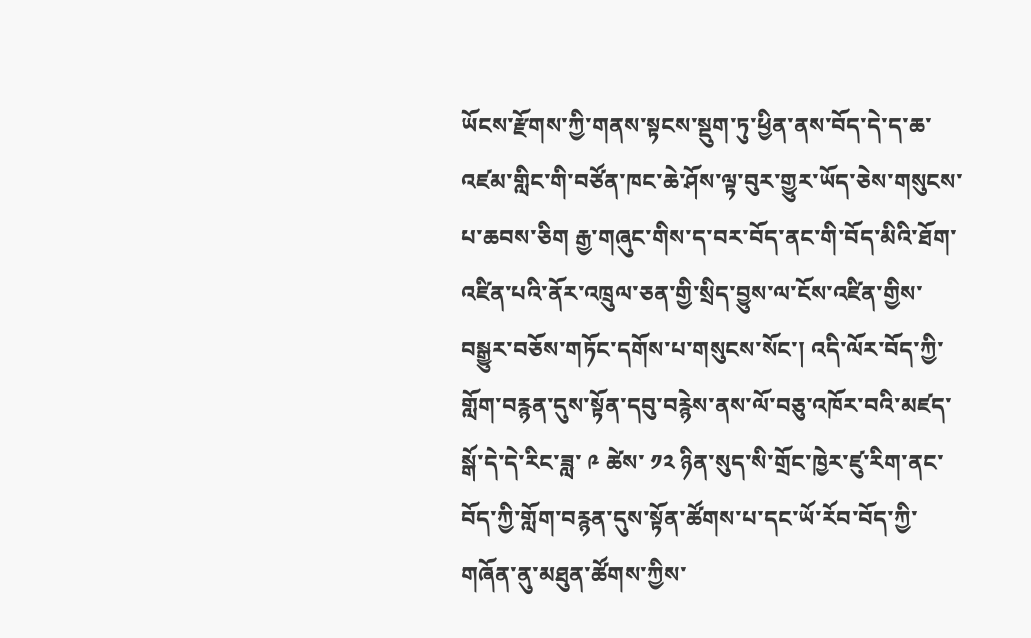ཡོངས་རྫོགས་ཀྱི་གནས་སྟངས་སྡུག་ཏུ་ཕྱིན་ནས་བོད་དེ་ད་ཆ་འཛམ་གླིང་གི་བཙོན་ཁང་ཆེ་ཤོས་ལྟ་བུར་གྱུར་ཡོད་ཅེས་གསུངས་པ་ཆབས་ཅིག རྒྱ་གཞུང་གིས་ད་བར་བོད་ནང་གི་བོད་མིའི་ཐོག་འཛིན་པའི་ནོར་འཁྲུལ་ཅན་གྱི་སྲིད་བྱུས་ལ་ངོས་འཛིན་གྱིས་བསྒྱུར་བཅོས་གཏོང་དགོས་པ་གསུངས་སོང་། འདི་ལོར་བོད་ཀྱི་གློག་བརྙན་དུས་སྟོན་དབུ་བརྙེས་ནས་ལོ་བཅུ་འཁོར་བའི་མཛད་སྒོ་དེ་དེ་རིང་ཟླ་ ༩ ཚེས་ ༡༢ ཉིན་སུད་སི་གྲོང་ཁྱེར་ཛུ་རིག་ནང་བོད་ཀྱི་གློག་བརྙན་དུས་སྟོན་ཚོགས་པ་དང་ཡོ་རོབ་བོད་ཀྱི་གཞོན་ནུ་མཐུན་ཚོགས་ཀྱིས་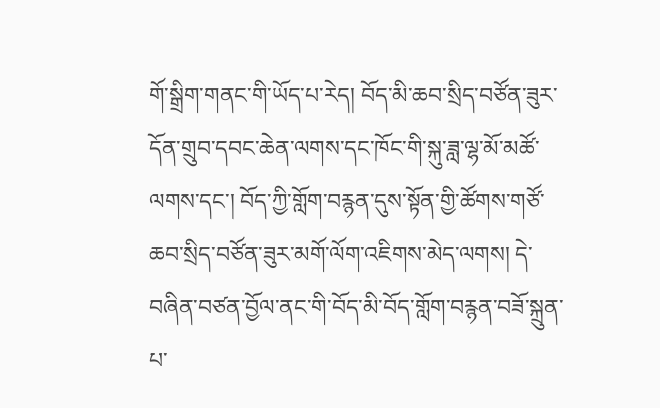གོ་སྒྲིག་གནང་གི་ཡོད་པ་རེད། བོད་མི་ཆབ་སྲིད་བཙོན་ཟུར་དོན་གྲུབ་དབང་ཆེན་ལགས་དང་ཁོང་གི་སྐུ་ཟླ་ལྷ་མོ་མཚོ་ལགས་དང་། བོད་ཀྱི་གློག་བརྙན་དུས་སྟོན་གྱི་ཚོགས་གཙོ་ཆབ་སྲིད་བཙོན་ཟུར་མགོ་ལོག་འཇིགས་མེད་ལགས། དེ་བཞིན་བཙན་བྱོལ་ནང་གི་བོད་མི་བོད་གློག་བརྙན་བཟོ་སྐྲུན་པ་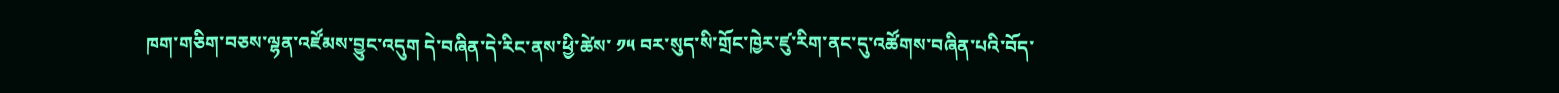ཁག་གཅིག་བཅས་ལྷན་འཛོམས་བྱུང་འདུག དེ་བཞིན་དེ་རིང་ནས་ཕྱི་ཚེས་ ༡༥ བར་སུད་སི་གྲོང་ཁྱེར་ཛུ་རིག་ནང་དུ་འཚོགས་བཞིན་པའི་བོད་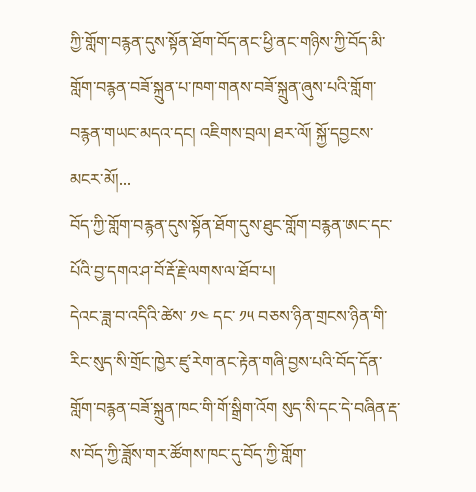ཀྱི་གློག་བརྙན་དུས་སྟོན་ཐོག་བོད་ནང་ཕྱི་ནང་གཉིས་ཀྱི་བོད་མི་གློག་བརྙན་བཟོ་སྐྲུན་པ་ཁག་གནས་བཟོ་སྐྲུན་ཞུས་པའི་གློག་བརྙན་གཡང་མདའ་དང། འཇིགས་བྲལ། ཐར་ལོ། སྐྱོ་དབྱངས་མངར་མོ།...
བོད་ཀྱི་གློག་བརྙན་དུས་སྟོན་ཐོག་དུས་ཐུང་གློག་བརྙན་ཨང་དང་པོའི་བྱ་དགའ་ཤ་བོ་རྡོ་རྗེ་ལགས་ལ་ཐོབ་པ།
དེའང་ཟླ་བ་འདིའི་ཚེས་ ༡༤ དང་ ༡༥ བཅས་ཉིན་གྲངས་ཉིན་གི་རིང་སུད་སི་གྲོང་ཁྱེར་ཛུ་རེག་ནང་རྟེན་གཞི་བྱས་པའི་བོད་དོན་གློག་བརྙན་བཟོ་སྐྲུན་ཁང་གི་གོ་སྒྲིག་འོག སུད་སི་དང་དེ་བཞིན་རྡ་ས་བོད་ཀྱི་ཟློས་གར་ཚོགས་ཁང་དུ་བོད་ཀྱི་གློག་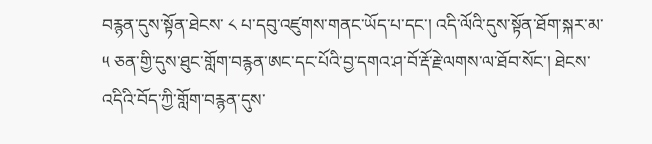བརྙན་དུས་སྟོན་ཐེངས་ ༨ པ་དབུ་འཛུགས་གནང་ཡོད་པ་དང་། འདི་ལོའི་དུས་སྟོན་ཐོག་སྐར་མ་ ༥ ཅན་གྱི་དུས་ཐུང་གློག་བརྙན་ཨང་དང་པོའི་བྱ་དགའ་ཤ་བོ་རྡོ་རྗེ་ལགས་ལ་ཐོབ་སོང་། ཐེངས་འདིའི་བོད་ཀྱི་གློག་བརྙན་དུས་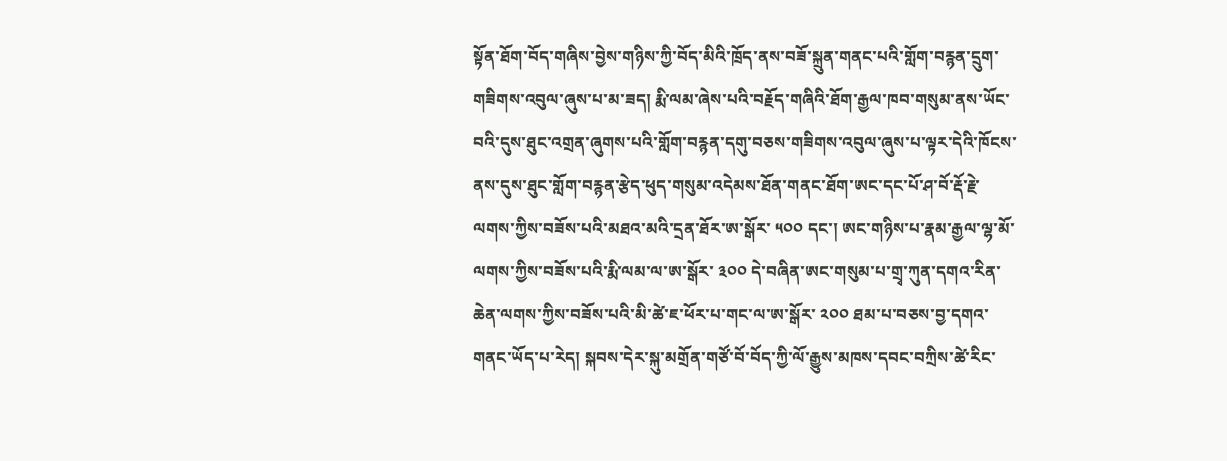སྟོན་ཐོག་བོད་གཞིས་བྱེས་གཉིས་ཀྱི་བོད་མིའི་ཁྲོད་ནས་བཟོ་སྐྲུན་གནང་པའི་གློག་བརྙན་དྲུག་གཟིགས་འབུལ་ཞུས་པ་མ་ཟད། རྨི་ལམ་ཞེས་པའི་བརྗོད་གཞིའི་ཐོག་རྒྱལ་ཁབ་གསུམ་ནས་ཡོང་བའི་དུས་ཐུང་འགྲན་ཞུགས་པའི་གློག་བརྙན་དགུ་བཅས་གཟིགས་འབུལ་ཞུས་པ་ལྟར་དེའི་ཁོངས་ནས་དུས་ཐུང་གློག་བརྙན་རྩེད་ཕུད་གསུམ་འདེམས་ཐོན་གནང་ཐོག་ཨང་དང་པོ་ཤ་བོ་རྡོ་རྗེ་ལགས་ཀྱིས་བཟོས་པའི་མཐའ་མའི་དྲན་ཐོར་ཨ་སྒོར་ ༥༠༠ དང་། ཨང་གཉིས་པ་རྣམ་རྒྱལ་ལྷ་མོ་ལགས་ཀྱིས་བཟོས་པའི་རྨི་ལམ་ལ་ཨ་སྒོར་ ༣༠༠ དེ་བཞིན་ཨང་གསུམ་པ་གྲྭ་ཀུན་དགའ་རིན་ཆེན་ལགས་ཀྱིས་བཟོས་པའི་མི་ཚེ་ཇ་ཕོར་པ་གང་ལ་ཨ་སྒོར་ ༢༠༠ ཐམ་པ་བཅས་བྱ་དགའ་གནང་ཡོད་པ་རེད། སྐབས་དེར་སྐུ་མགྲོན་གཙོ་བོ་བོད་ཀྱི་ལོ་རྒྱུས་མཁས་དབང་བཀྲིས་ཚེ་རིང་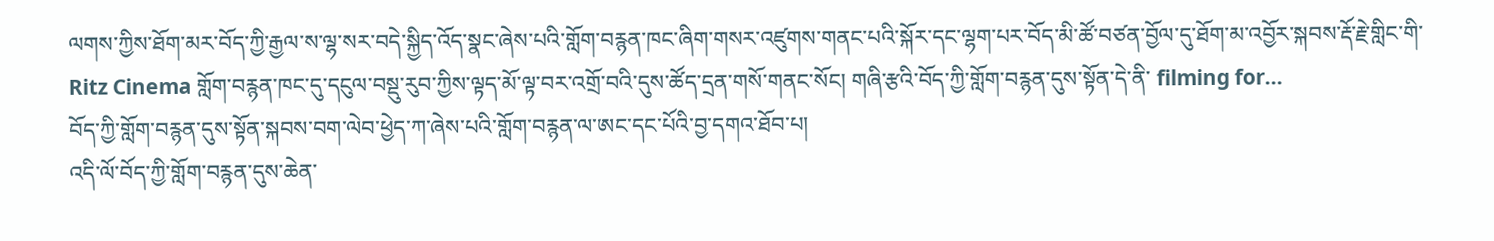ལགས་ཀྱིས་ཐོག་མར་བོད་ཀྱི་རྒྱལ་ས་ལྷ་སར་བདེ་སྐྱིད་འོད་སྣང་ཞེས་པའི་གློག་བརྙན་ཁང་ཞིག་གསར་འཛུགས་གནང་པའི་སྐོར་དང་ལྷག་པར་བོད་མི་ཚོ་བཙན་བྱོལ་དུ་ཐོག་མ་འབྱོར་སྐབས་རྡོ་རྗེ་གླིང་གི་ Ritz Cinema གློག་བརྙན་ཁང་དུ་དངུལ་བསྡུ་རུབ་ཀྱིས་ལྟད་མོ་ལྟ་བར་འགྲོ་བའི་དུས་ཚོད་དྲན་གསོ་གནང་སོང། གཞི་རྩའི་བོད་ཀྱི་གློག་བརྙན་དུས་སྟོན་དེ་ནི་ filming for...
བོད་ཀྱི་གློག་བརྙན་དུས་སྟོན་སྐབས་བག་ལེབ་ཕྱེད་ཀ་ཞེས་པའི་གློག་བརྙན་ལ་ཨང་དང་པོའི་བྱ་དགའ་ཐོབ་པ།
འདི་ལོ་བོད་ཀྱི་གློག་བརྙན་དུས་ཆེན་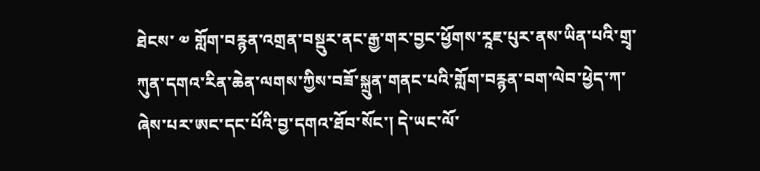ཐེངས་ ༧ གློག་བརྙན་འགྲན་བསྡུར་ནང་རྒྱ་གར་བྱང་ཕྱོགས་རཱཇ་པུར་ནས་ཡིན་པའི་གྲྭ་ཀུན་དགའ་རིན་ཆེན་ལགས་ཀྱིས་བཟོ་སྐྲུན་གནང་པའི་གློག་བརྙན་བག་ལེབ་ཕྱེད་ཀ་ཞེས་པར་ཨང་དང་པོའི་བྱ་དགའ་ཐོབ་སོང་། དེ་ཡང་ལོ་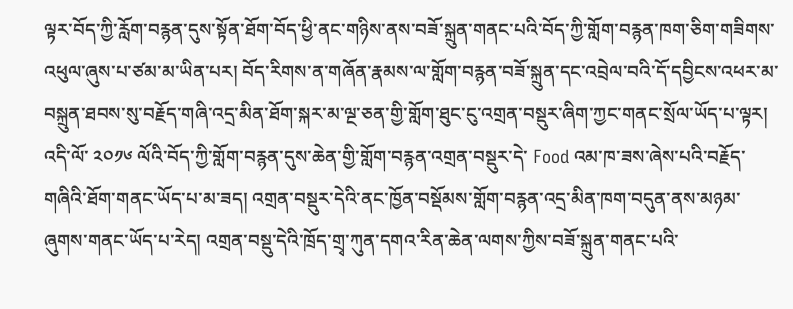ལྟར་བོད་ཀྱི་རློག་བརྙན་དུས་སྟོན་ཐོག་བོད་ཕྱི་ནང་གཉིས་ནས་བཟོ་སྐྲུན་གནང་པའི་བོད་ཀྱི་གློག་བརྙན་ཁག་ཅིག་གཟིགས་འཕུལ་ཞུས་པ་ཙམ་མ་ཡིན་པར། བོད་རིགས་ན་གཞོན་རྣམས་ལ་གློག་བརྙན་བཟོ་སྐྲུན་དང་འབྲེལ་བའི་དོ་དབྱིངས་འཕར་མ་བསྐྲུན་ཐབས་སུ་བརྗོད་གཞི་འདྲ་མིན་ཐོག་སྐར་མ་ལྔ་ཅན་གྱི་གློག་ཐུང་ངུ་འགྲན་བསྡུར་ཞིག་ཀྱང་གནང་སྲོལ་ཡོད་པ་ལྟར། འདི་ལོ་ ༢༠༡༦ ལོའི་བོད་ཀྱི་གློག་བརྙན་དུས་ཆེན་གྱི་གློག་བརྙན་འགྲན་བསྡུར་དེ་ Food འམ་ཁ་ཟས་ཞེས་པའི་བརྗོད་གཞིའི་ཐོག་གནང་ཡོད་པ་མ་ཟད། འགྲན་བསྡུར་དེའི་ནང་ཁྱོན་བསྡོམས་གློག་བརྙན་འདྲ་མིན་ཁག་བདུན་ནས་མཉམ་ཞུགས་གནང་ཡོད་པ་རེད། འགྲན་བསྡུ་དེའི་ཁྲོད་གྲྭ་ཀུན་དགའ་རིན་ཆེན་ལགས་ཀྱིས་བཟོ་སྐྲུན་གནང་པའི་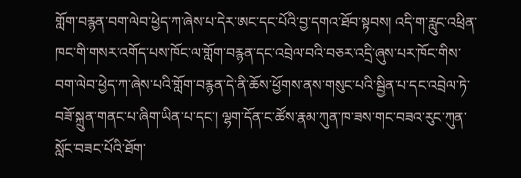གློག་བརྙན་བག་ལེབ་ཕྱེད་ཀ་ཞེས་པ་དེར་ཨང་དང་པོའི་བྱ་དགའ་ཐོབ་སྟབས། འདི་ག་རླུང་འཕྲིན་ཁང་གི་གསར་འགོད་པས་ཁོང་ལ་གློག་བརྙན་དང་འབྲེལ་བའི་བཅར་འདྲི་ཞུས་པར་ཁོང་གིས་བག་ལེབ་ཕྱེད་ཀ་ཞེས་པའི་གློག་བརྙན་དེ་ནི་ཆོས་ཕྱོགས་ནས་གསུང་པའི་སྦྱིན་པ་དང་འབྲེལ་ཏེ་བཟོ་སྐྲུན་གནང་པ་ཞིག་ཡིན་པ་དང་། ལྷག་དོན་ང་ཚོས་རྣམ་ཀུན་ཁ་ཟས་གང་བཟའ་རུང་ཀུན་སློང་བཟང་པོའི་ཐོག་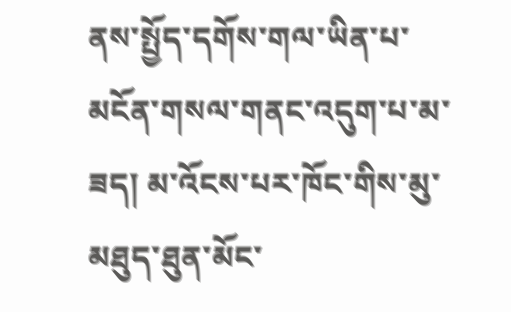ནས་སྤྱོད་དགོས་གལ་ཡིན་པ་མངོན་གསལ་གནང་འདུག་པ་མ་ཟད། མ་འོངས་པར་ཁོང་གིས་མུ་མཐུད་ཐུན་མོང་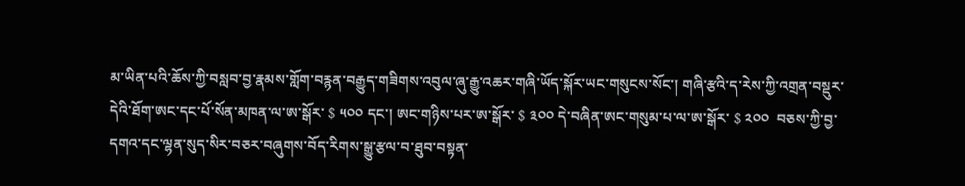མ་ཡིན་པའི་ཆོས་ཀྱི་བསླབ་བྱ་རྣམས་གློག་བརྙན་བརྒྱུད་གཟིགས་འབུལ་ཞུ་རྒྱུ་འཆར་གཞི་ཡོད་སྐོར་ཡང་གསུངས་སོང་། གཞི་རྩའི་ད་རེས་ཀྱི་འགྲན་བསྡུར་དེའི་ཐོག་ཨང་དང་པོ་སོན་མཁན་ལ་ཨ་སྒོར་ $ ༥༠༠ དང་། ཨང་གཉིས་པར་ཨ་སྒོར་ $ ༣༠༠ དེ་བཞིན་ཨང་གསུམ་པ་ལ་ཨ་སྒོར་ $ ༢༠༠  བཅས་ཀྱི་བྱ་དགའ་དང་ལྷན་སུད་སིར་བཅར་བཞུགས་བོད་རིགས་སྒྱུ་རྩལ་བ་ཐུབ་བསྟན་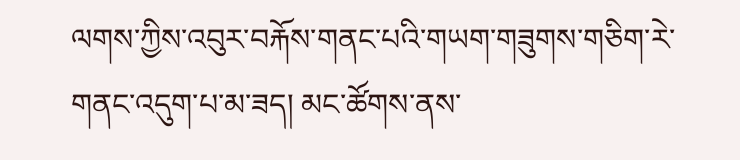ལགས་ཀྱིས་འབུར་བརྐོས་གནང་པའི་གཡག་གཟུགས་གཅིག་རེ་གནང་འདུག་པ་མ་ཟད། མང་ཚོགས་ནས་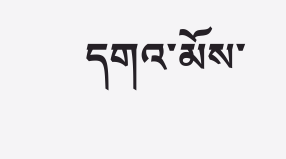དགའ་མོས་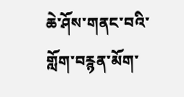ཆེ་ཤོས་གནང་བའི་གློག་བརྙན་མོག་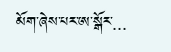མོག་ཞེས་པར་ཨ་སྒོར་...